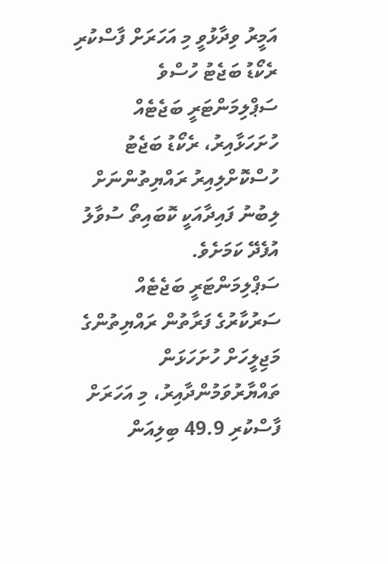އަމީރު ވިދާޅުވީ މި އަހަރަށް ފާސްކުރި ރެކޯޑު ބަޖެޓު ހުސްވެ ސަޕްލިމަންޓަރީ ބަޖެޓެއް ހުށަހަޅާއިރު، ރެކޯޑު ބަޖެޓު ހުސްކޮށްލިއިރު ރައްޔިތުންނަށް ލިބުނު ފައިދާއަކީ ކޮބައިތޯ ސުވާލު އުފެދޭ ކަމަށެވެ.
ސަޕްލިމަންޓަރީ ބަޖެޓެއް ސަރުކާރުގެ ފަރާތުން ރައްޔިތުންގެ މަޖިލީހަށް ހުށަހަޅަން ތައްޔާރުވަމުންދާއިރު، މި އަހަރަށް ފާސްކުރި 49.9 ބިލިއަން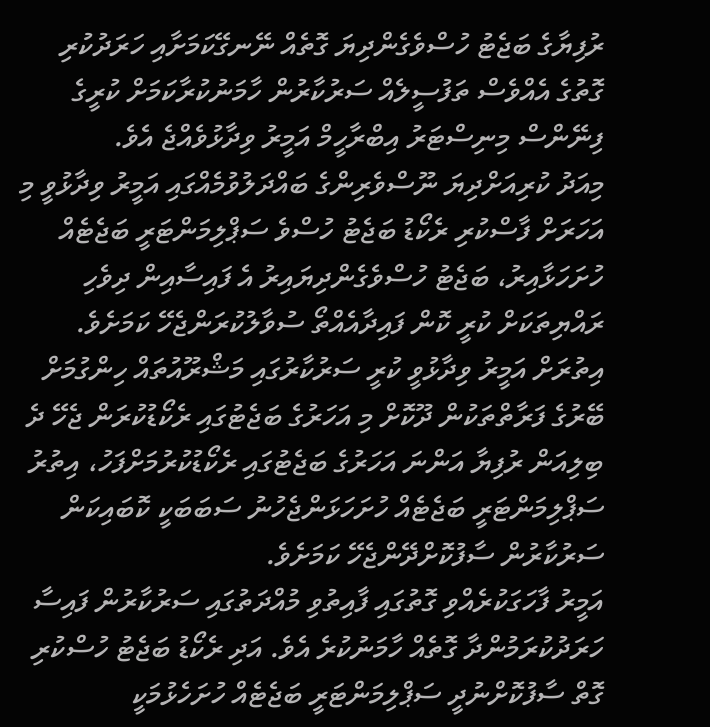ރުފިޔާގެ ބަޖެޓު ހުސްވެގެންދިޔަ ގޮތެއް ނޭނގޭކަމަށާއި ހަރަދުކުރި ގޮތުގެ އެއްވެސް ތަފުސީލެއް ސަރުކާރުން ހާމަނުކުރާކަމަށް ކުރީގެ ފިނޭންސް މިނިސްޓަރު އިބްރާހީމް އަމީރު ވިދާޅުވެއްޖެ އެވެ.
މިއަދު ކުރިއަށްދިޔަ ނޫސްވެރިންގެ ބައްދަލުވުމެއްގައި އަމީރު ވިދާޅުވީ މި އަހަރަށް ފާސްކުރި ރެކޯޑު ބަޖެޓު ހުސްވެ ސަޕްލިމަންޓަރީ ބަޖެޓެއް ހުށަހަޅާއިރު، ބަޖެޓު ހުސްވެގެންދިޔައިރު އެ ފައިސާއިން ދިވެހި ރައްޔިތަކަށް ކުރީ ކޮން ފައިދާއެއްތޯ ސުވާލުކުރަންޖެހޭ ކަމަށެވެ.
އިތުރަށް އަމީރު ވިދާޅުވީ ކުރީ ސަރުކާރުގައި މަޝްރޫއުތައް ހިންގުމަށް ބޭރުގެ ފަރާތްތަކުން ދޫކޮށް މި އަހަރުގެ ބަޖެޓުގައި ރެކޯޑުކުރަން ޖެހޭ ދެ ބިލިއަން ރުފިޔާ އަންނަ އަހަރުގެ ބަޖެޓުގައި ރެކޯޑުކުރުމަށްފަހު، އިތުރު ސަޕްލިމަންޓަރީ ބަޖެޓެއް ހުށަހަޅަންޖެހުނު ސަބަބަކީ ކޮބައިކަން ސަރުކާރުން ސާފުކޮށްދޭންޖެހޭ ކަމަށެވެ.
އަމީރު ފާހަގަކުރެއްވި ގޮތުގައި ފާއިތުވި މުއްދަތުގައި ސަރުކާރުން ފައިސާ ހަރަދުކުރަމުންދާ ގޮތެއް ހާމަނުކުރެ އެވެ. އަދި ރެކޯޑު ބަޖެޓު ހުސްކުރި ގޮތް ސާފުކޮށްނުދީ ސަޕްލިމަންޓަރީ ބަޖެޓެއް ހުށަހެޅުމަކީ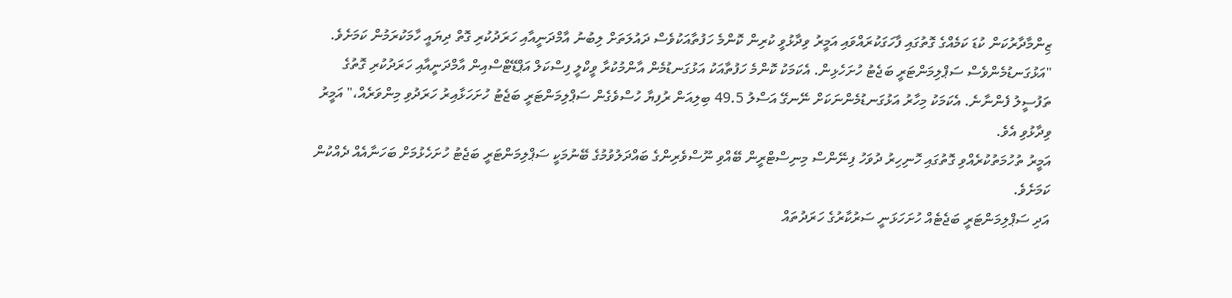ޒިންމާދާރުކަން ކުޑަ ކަމެއްގެ ގޮތުގައި ފާހަގަކުރައްވައި އަމީރު ވިދާޅުވީ ކުރިން ކޮންމެ ހަފުތާއަކުވެސް ދައުލަތަށް ލިބުނު އާމްދަނީއާއި ހަރަދުކުރި ގޮތް ދިޔައީ ހާމަކުރަމުން ކަމަށެވެ.
"އަޅުގަނޑުމެންވެސް ސަޕްލިމަންޓަރީ ބަޖެޓު ހުށަހެޅިން. އެކަމަކު ކޮންމެ ހަފުތާއަކު އަޅުގަނޑުމެން އާންމުކުރާ ވީކްލީ ފިސްކަލް އަޕްޑޭޓްސްއިން އާމްދަނީއާއި ހަރަދުކުރި ގޮތުގެ ތަފުސީލު ފެންނާނެ. އެކަމަކު މިހާރު އަޅުގަނޑުމެންނަކަށް ނޭނގޭ އަސްލު 49.5 ބިލިއަން ރުފިޔާ ހުސްވެގެން ސަޕްލިމަންޓަރީ ބަޖެޓު ހުށަހަޅާއިރު ހަރަދުވި މިންވަރެއް،" އަމީރު ވިދާޅުވި އެވެ.
އަމީރު ތުހުމަތުކުރެއްވި ގޮތުގައި ހޮނިހިރު ދުވަހު ފިނޭންސް މިނިސްޓްރީން ބޭއްވި ނޫސްވެރިންގެ ބައްދަލުވުމުގެ ބޭނުމަކީ ސަޕްލިމަންޓަރީ ބަޖެޓު ހުށަހެޅުމަށް ބަހަނާއެއް ދެއްކުން ކަމަށެވެ.
އަދި ސަޕްލިމަންޓަރީ ބަޖެޓެއް ހުށަހަޅަނީ ސަރުކާރުގެ ހަރަދުތައް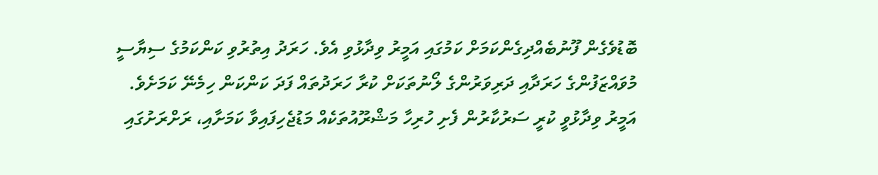ބޮޑުވެގެން ފޫނުބެއްދިގެންކަމަށް ކަމުގައި އަމީރު ވިދާޅުވި އެވެ. ހަރަދު އިތުރުވި ކަންކަމުގެ ސިޔާސީ މުވައްޒަފުންގެ ހަރަދާއި ދަރިވަރުންގެ ލޯނުތަކަށް ކުރާ ހަރަދުތައް ފަދަ ކަންކަން ހިމެނޭ ކަމަށެވެ.
އަމީރު ވިދާޅުވީ ކުރީ ސަރުކާރުން ފެށި ހުރިހާ މަޝްރޫއުތަކެއް މަޑުޖެހިފައިވާ ކަމަށާއި، ރަށްރަށުގައި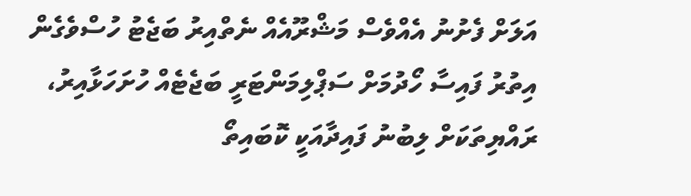އަލަށް ފެށުނު އެއްވެސް މަޝްރޫއެއް ނެތްއިރު ބަޖެޓު ހުސްވެގެން އިތުރު ފައިސާ ހޯދުމަށް ސަޕްލިމަންޓަރީ ބަޖެޓެއް ހުށަހަޅާއިރު، ރައްޔިތަކަށް ލިބުނު ފައިދާއަކީ ކޮބައިތޯ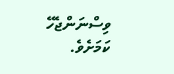ވިސްނަންޖެހޭ ކަމަށެވެ.